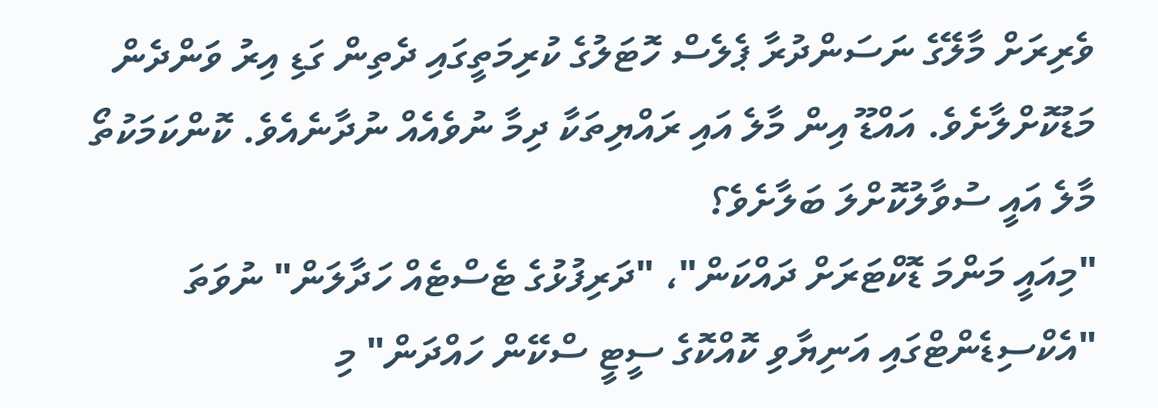ވެރިރަށް މާލޭގެ ނަސަންދުރާ ޕެލެސް ހޮޓަލުގެ ކުރިމަތީގައި ދެތިން ގަޑި އިރު ވަންދެން މަޑުކޮށްލާށެވެ. އައްޑޫ އިން މާލެ އައި ރައްޔިތަކާ ދިމާ ނުވެއެއް ނުދާނެއެވެ. ކޮންކަމަކުތޯ މާލެ އައީ ސުވާލުކޮށްލަ ބަލާށެވެ؟
"މިއައީ މަންމަ ޑޮކްޓަރަށް ދައްކަން"، "ދަރިފުޅުގެ ޓެސްޓެއް ހަދާލަން" ނުވަތަ "އެކްސިޑެންޓްގައި އަނިޔާވި ކޮއްކޮގެ ސީޓީ ސްކޭން ހައްދަން" މި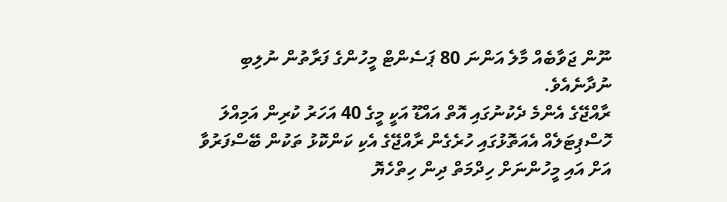ނޫން ޖަވާބެއް މާލެ އަންނަ 80 ޕަސެންޓް މީހުންގެ ފަރާތުން ނުލިބި ނުދާނެއެވެ.
ރާއްޖޭގެ އެންމެ ދެކުނުގައި އޮތް އައްޑޫ އަކީ މީގެ 40 އަހަރު ކުރިން އަމިއްލަ ހޮސްޕިޓަލެއް އެއަތޮޅުގައި ހުރެގެން ރާއްޖޭގެ އެކި ކަންކޮޅު ތަކުން ބޭސްފަރުވާ އަށް އައި މީހުންނަށް ހިދްމަތް ދިން ހިތްހެޔޮ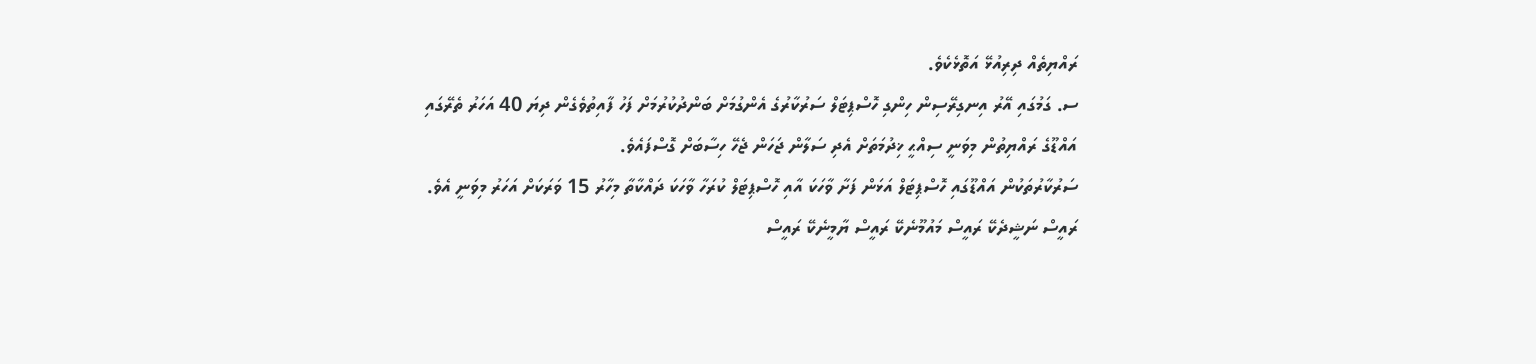ރައްޔިތެއް ދިރިއުޅޭ އަތޮޅެކެވެ.
ސ. ގަމުގައި އޭރު އިނގިރޭސިން ހިންގި ހޮސްޕިޓަލް ސަރުކާރުގެ އެންގުމަށް ބަންދުކުރުމަށް ފަހު ފާއިތުވެގެން ދިޔަ 40 އަހަރު ތެރޭގައި އައްޑޫގެ ރައްޔިތުން މިވަނީ ސިއްޙީ ޚިދުމަތަށް އެދި ސަލާން ޖަހަން ޖެހޭ ހިސާބަށް ގޮސްފައެވެ.
ސަރުކާރުތަކުން އައްޑޫގައި ހޮސްޕިޓަލް އަޅަން ފަށާ ވާހަކަ އާއި ހޮސްޕިޓަލް ކުރަހާ ވާހަކަ ދައްކާތާ މިހާރު 15 ވަރަކަށް އަހަރު މިވަނީ އެވެ. ރައީސް ނަޝީދެކޭ ރައީސް މައުމޫނެކޭ ރައީސް ޔާމީނެކޭ ރައީސް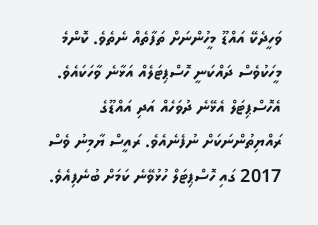ވަހީދެކޭ އައްޑޫ މީހުންނަށް ތަފާތެއް ނެތެވެ. ކޮންމެ މީހަކުވެސް ދައްކަނީ ހޮސްޕިޓަލެއް އަޅާނެ ވާހަކައެވެ. އެހޮސްޕިޓަލް އެޅޭނެ ދުވަހެއް އަދި އައްޑޫގެ ރައްޔިތުންނަކަށް ނުފެނެއެވެ. ރައީސް ޔާމިނު ވެސް 2017 ގައި ހޮސްޕިޓަލް ހުޅުވޭނެ ކަމަށް ބުނެފިއެވެ.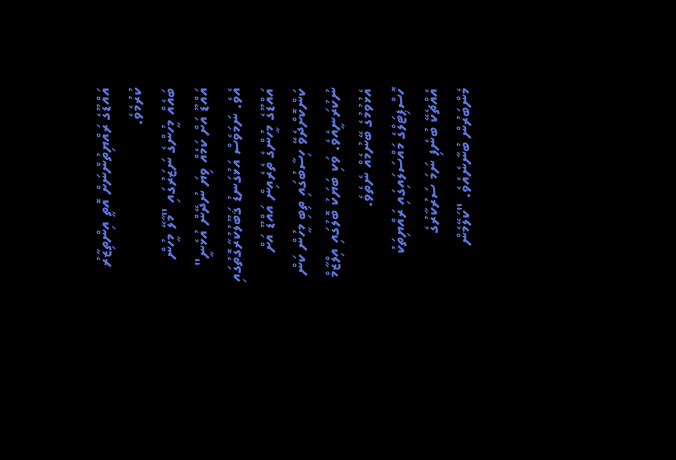އައްޑޫގެ ރައްޔިތުންނަށް އޮތީ އިންތިޒާރު ކުރުމެވެ.
ބައެއް މީހުންގެ ނަޒަރުގައި "މާލޭ މީހުން އައްޑޫ އަށް ކަމެއް ވިޔަ ނުދޭން އުޅެނީ" އެވެ. ނަމަވެސް އަޅުގަނޑު ޤަބޫލުކުރާގޮތުގައި އައްޑޫގެ މީހުންގެ ތެރެއިން އައްޑޫ އަށް ކަންކޮށްދެވޭ ހިސާބުގައި ތިބި މީހުން ކަން ނުކުރަނީއެވެ. ވަކި ބަޔަކު ބޮލުގައި އިލްޒާމް އެޅުވުމުގެ ބޭނުމެއް ނެތެވެ.
ހޮސްޕިޓަލްގެ މައްސަލައިގައި ރައްޔިތަކު އެއްޗެކޭ ބުނެފި ނަމަ ސަރުކާރުގެ މެންބަރުން ބުނާނެއެވެ. "ކަލޭމެން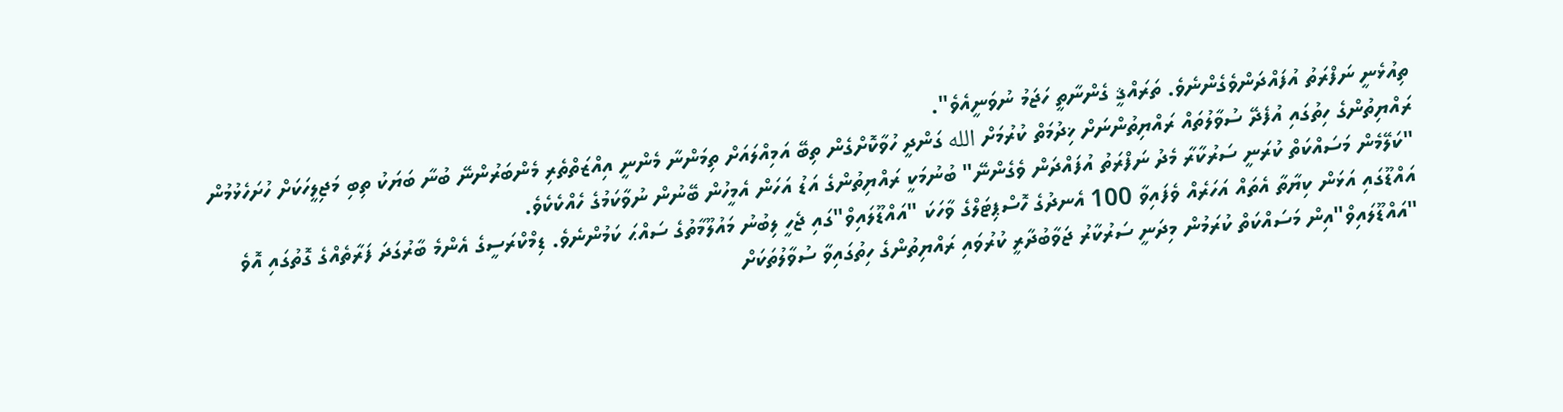ތިއުޅެނީ ނަފްރަތު އުފައްދަންވެގެންނެވެ. ތަރައްޤީ ގެންނާތީ ހަޖަމު ނުވަނީއެވެ".
ރައްޔިތުންގެ ހިތުގައި އުފެދޭ ސުވާލުތައް ރައްޔިތުންނަށް ޚިދުމަތް ކުރުމަށް الله ގަންދީ ހުވާކޮށްގެން ތިބޭ އަމިއްލައަށް ތިމަންނާ މެންނީ އިއްޒަތްތެރި މެންބަރުންނޭ ބުނާ ބަޔަކު ތިބި މަޖިލީހަކަށް ހުށަހެޅުމުން "ކަލޭމެން މަސައްކަތް ކުރަނީ ސަރުކާރާ މެދު ނަފްރަތު އުފައްދަން ވެގެންނޭ" ބުނުމަކީ ރައްޔިތުންގެ އަޑު އަހަން އެމީހުން ބޭނުން ނުވާކަމުގެ ހެއްކެކެވެ.
އައްޑޫގައި އަޅަން ކިޔާތާ އެތައް އަހަރެއް ވެފައިވާ 100 އެނދުގެ ހޮސްޕިޓަލްގެ ވާހަކަ "އައްޑޫލައިވް"ގައި ޖެހީ ލިބުނު މައުލޫމާތުގެ ސައްޙަ ކަމުންނެވެ. ޑިމްކްރަސީގެ އެންމެ ބާރުގަދަ ފަރާތެއްގެ ގޮތުގައި އޮވެ "އައްޑޫލައިވް"އިން މަސައްކަތް ކުރަމުން މިދަނީ ސަރުކާރު ޖަވާބުދާރީ ކުރުވައި ރައްޔިތުންގެ ހިތުގައިވާ ސުވާލުތަކަށް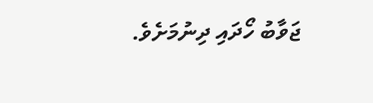ޖަވާބު ހޯދައި ދިނުމަށެވެ.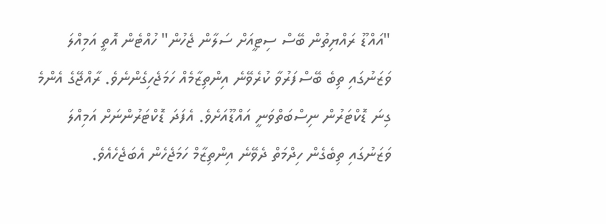"އައްޑޫ ރައްޔިތުން ބޭސް ސިޓީއަށް ސަލާން ޖެހުން" ހުއްޓެން އޮތީ އަމިއްލަ ވަޒަނުގައި ތިބެ ބޭސްފަރުވާ ކުރެވޭނެ އިންތިޒާމެއް ހަމަޖެހިގެންނެވެ. ރާއްޖޭގެ އެންމެ ގިނަ ޑޮކްޓަރުން ނިސްބަތްވަނީ އައްޑޫއަށެވެ. އެފަދަ ޑޮކްޓަރުންނަށް އަމިއްލަ ވަޒަނުގައި ތިބެގެން ހިދްމަތް ދެވޭނެ އިންތިޒާމް ހަމަޖެހެން އެބަޖެހެއެވެ.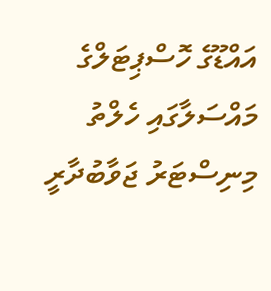އައްޑޫގެ ހޮސްޕިޓަލްގެ މައްސަލާގައި ހެލްތު މިނިސްޓަރު ޖަވާބުދާރީ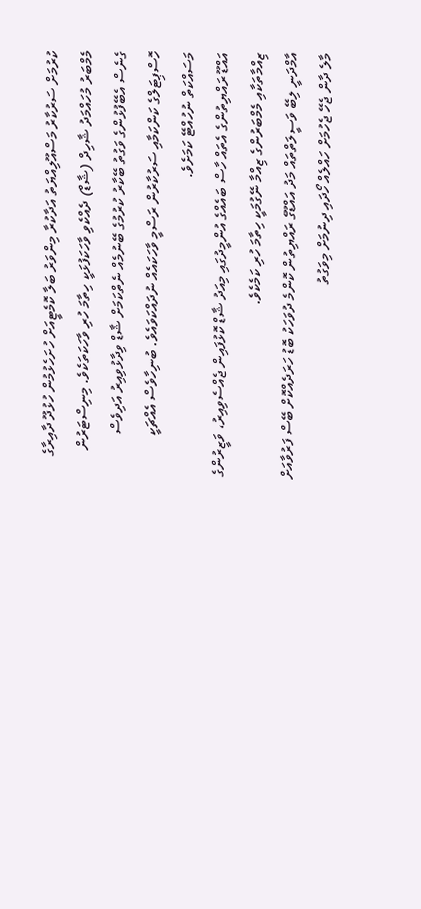ކުރުމަށް ސަރުކާރު މަސްއޫލިއްޔަތު އަދާކުރާ މިންވަރު ބަލާ ކޮމެޓީއަށް ހުށަހެޅުމުން ހުޅުދޫ ދާއިރާގެ މެމްބަރު މުހައްމަދު ޝާހިދް (ޝާޑް) ދެއްކެވި ވާހަކަފުޅަކީ ހިތާމަ ހުރި ވާހަކަތަކެވެ. މިނިސްޓަރުން ގެނެސް އެބޭފުޅުންގެ ވަގުތު ބޭކާރު ކުރުމުގެ ބޭނުމެއް ނެތްކަމަށް ޝާޑް ވިދާޅުވިއިރު އަދިވެސް ހޮސްޕިޓަލްގެ ކަންކަމާއި ސަރުކާރުން ރަސްމީ ވާހަކައެއް ނުދައްކަވައެވެ. ބުނިހާވެސް އެއްޗަކީ މަސައްކަތް ނުހުއްޓޭ ކަމަށެވެ.
އައްޑޫ ރައްޔިތުންގެ އެތައް ހާސް ބައެއްގެ އުންމީދުގައި މިއަދު ޝާޑް ކޮޅުފައިން ޖެއްސެވިއިރު، ވަޒީރުންގެ ޒިއްމާތަކާއި މެމްބަރުންގެ ޒިއްމާ ނޭގުމަކީ ހިތާމަ ހުރި ކަމެކެވެ.
އާމްދަނީ ލިބޭ ވަސީލަތްތައް މަދު އައްޑޫގެ ރައްޔިތުން ކޮންމެ ދުވަހަކު ބޮޑު ހަރަދެއްކޮށް ބޭސް ފަރުވާއަށް މާލެ ދާން ޖެހޭ ޖެހުމަށް ހައްލެއް ހޯދައި ދިނުމަށް މިވަގުތު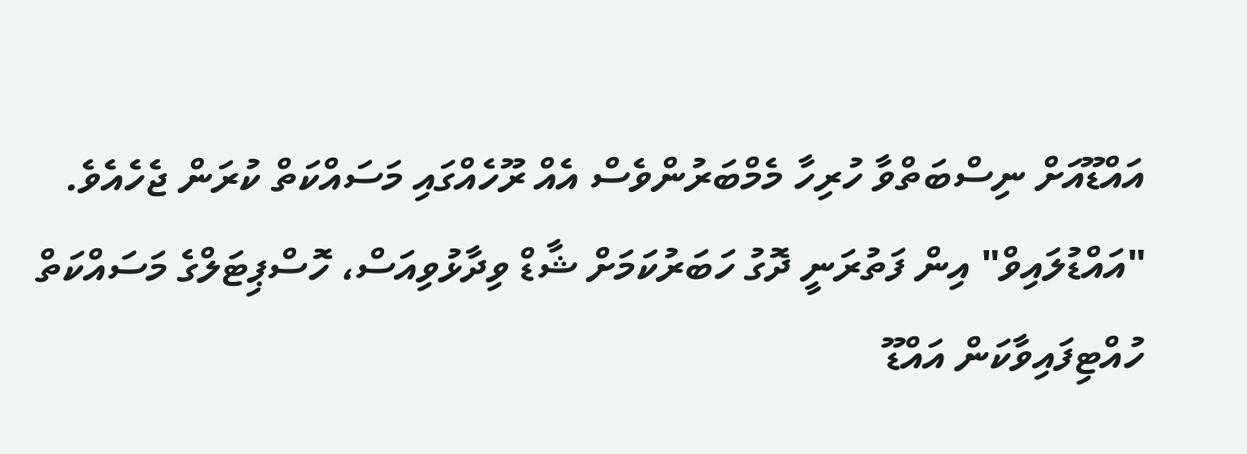އައްޑޫއަށް ނިސްބަތްވާ ހުރިހާ މެމްބަރުންވެސް އެއް ރޫހެއްގައި މަސައްކަތް ކުރަން ޖެހެއެވެ.
"އައްޑުލައިވް" އިން ފަތުރަނީ ދޮގު ހަބަރުކަމަށް ޝާޑް ވިދާޅުވިއަސް، ހޮސްޕިޓަލްގެ މަސައްކަތް ހުއްޓިފައިވާކަން އައްޑޫ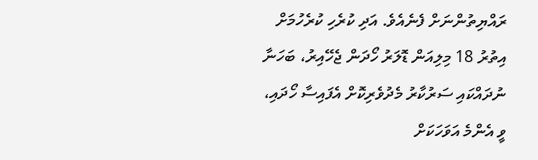ރައްޔިތުންނަށް ފެނެއެވެ. އަދި ކުރެހި ކުރެހުމަށް އިތުރު 18 މިލިއަން ޑޮލަރު ހޯދަން ޖެހޭއިރު، ބަހަނާ ނުދައްކައި ސަރުކާރު މެދުވެރިކޮށް އެފައިސާ ހޯދައި، ވީ އެންމެ އަވަހަކަށް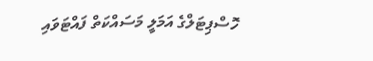ހޮސްޕިޓަލްގެ އަމަލީ މަސައްކަތް ފައްޓަވައި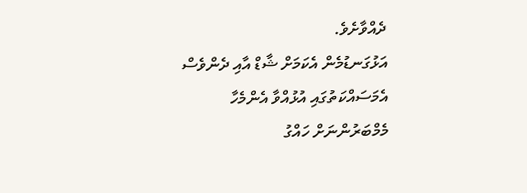ދެއްވާށެވެ.
އަޅުގަނޑުމެން އެކަމަށް ޝާޑް އާއި ދެންވެސް އެމަސައްކަތުގައި އުޅުއްވާ އެންމެހާ މެމްބަރުންނަށް ހައްގު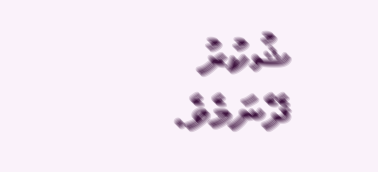ޝުކުރު ދޭނަމެވެ.